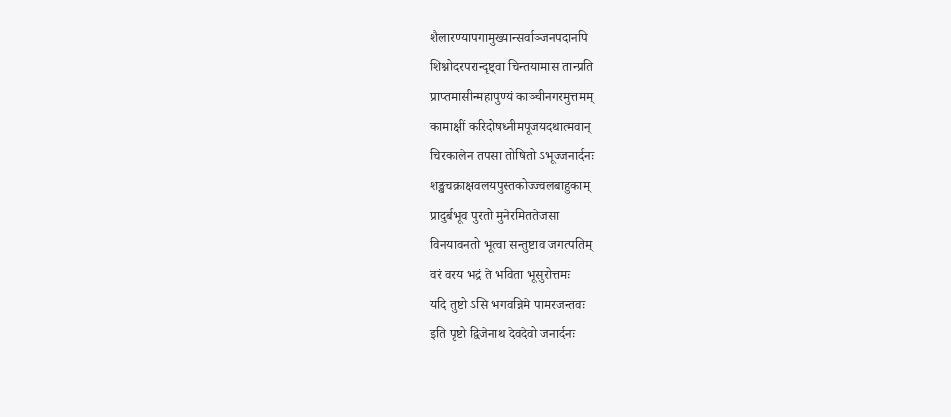शैलारण्यापगामुख्यान्सर्वाञ्जनपदानपि
शिश्नोदरपरान्दृष्ट्वा चिन्तयामास तान्प्रति
प्राप्तमासीन्महापुण्यं काञ्चीनगरमुत्तमम्
कामाक्षीं करिदोषध्नीमपूजयदथात्मवान्
चिरकालेन तपसा तोषितो ऽभूज्जनार्दनः
शङ्खचक्राक्षवलयपुस्तकोज्ज्वलबाहुकाम्
प्रादुर्बभूव पुरतो मुनेरमिततेजसा
विनयावनतो भूत्वा सन्तुष्टाव जगत्पतिम्
वरं वरय भद्रं ते भविता भूसुरोत्तमः
यदि तुष्टो ऽसि भगवन्निमे पामरजन्तवः
इति पृष्टो द्विजेनाथ देवदेवो जनार्दनः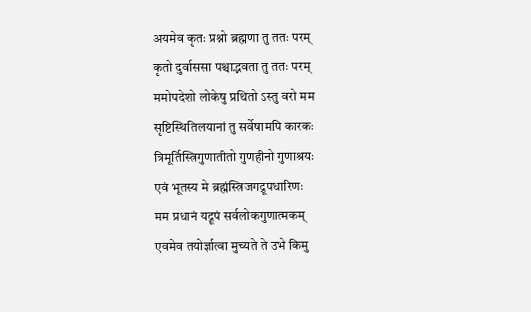अयमेव कृतः प्रश्नो ब्रह्मणा तु ततः परम्
कृतो दुर्वाससा पश्चाद्भवता तु ततः परम्
ममोपदेशो लोकेषु प्रथितो ऽस्तु वरो मम
सृष्टिस्थितिलयानां तु सर्वेषामपि कारकः
त्रिमूर्तिस्त्रिगुणातीतो गुणहीनो गुणाश्रयः
एवं भूतस्य मे ब्रह्मंस्त्रिजगद्रूपधारिणः
मम प्रधानं यद्रूपं सर्वलोकगुणात्मकम्
एवमेव तयोर्ज्ञात्वा मुच्यते ते उभे किमु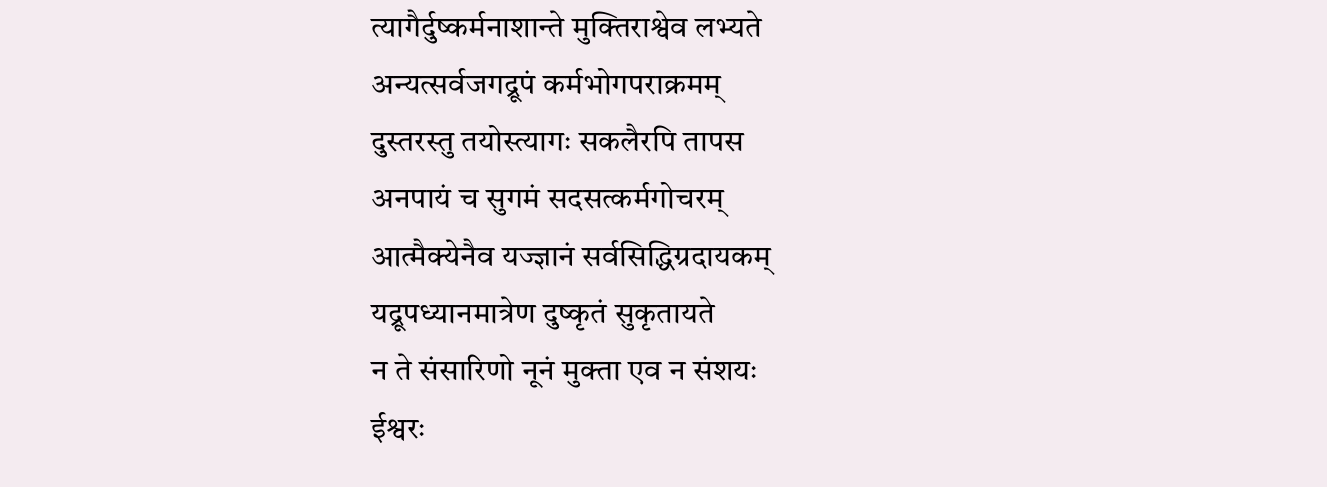त्यागैर्दुष्कर्मनाशान्ते मुक्तिराश्वेव लभ्यते
अन्यत्सर्वजगद्रूपं कर्मभोगपराक्रमम्
दुस्तरस्तु तयोस्त्यागः सकलैरपि तापस
अनपायं च सुगमं सदसत्कर्मगोचरम्
आत्मैक्येनैव यज्ज्ञानं सर्वसिद्धिग्रदायकम्
यद्रूपध्यानमात्रेण दुष्कृतं सुकृतायते
न ते संसारिणो नूनं मुक्ता एव न संशयः
ईश्वरः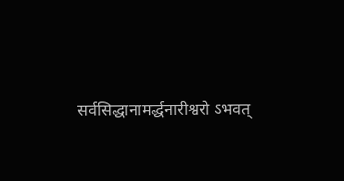सर्वसिद्धानामर्द्धनारीश्वरो ऽभवत्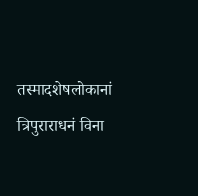तस्मादशेषलोकानां त्रिपुराराधनं विना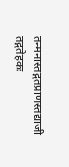तन्मनास्तद्गतप्राणस्तद्याजी तद्गतेहकः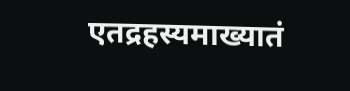एतद्रहस्यमाख्यातं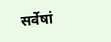सर्वेषां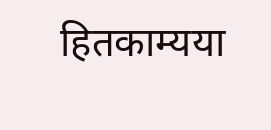हितकाम्यया